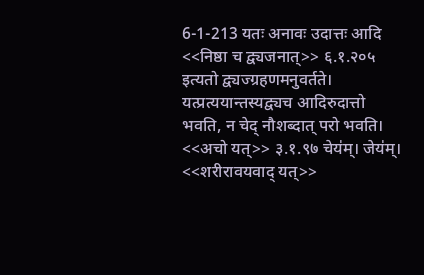6-1-213 यतः अनावः उदात्तः आदि
<<निष्ठा च द्व्यजनात्>> ६.१.२०५ इत्यतो द्व्यज्ग्रहणमनुवर्तते। यत्प्रत्ययान्तस्यद्व्यच आदिरुदात्तो भवति, न चेद् नौशब्दात् परो भवति। <<अचो यत्>> ३.१.९७ चेय॑म्। जेय॑म्। <<शरीरावयवाद् यत्>>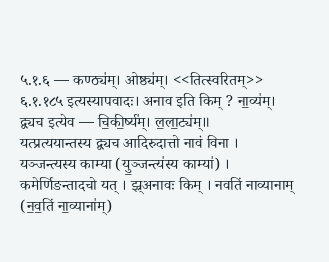५.१.६ — कण्ठ्य॑म्। ओष्ठ्य॑म्। <<तित्स्वरितम्>> ६.१.१८५ इत्यस्यापवादः। अनाव इति किम् ? ना॒व्य॑म्। द्व्यच इत्येव — चि॒की॒र्ष्य॑म्। ल॒ला॒ट्य॑म्॥
यत्प्रत्ययान्तस्य द्व्यच आदिरुदात्तो नावं विना । यञ्जन्त्यस्य काम्या (यु॒ञ्जन्त्य॑स्य काम्या॑) । कमेर्णिङन्तादचो यत् । झ्र्अनावः किम् । नवतिं नाव्यानाम् (न॒व॒तिं ना॒व्याना॑म्)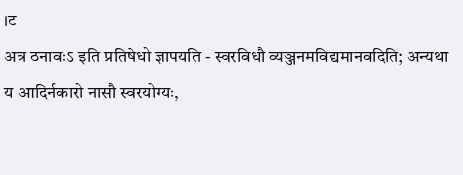।ट
अत्र ठनावःऽ इति प्रतिषेधो ज्ञापयति - स्वरविधौ व्यञ्जनमविद्यमानवदिति; अन्यथा य आदिर्नकारो नासौ स्वरयोग्यः,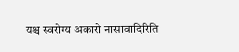यश्च स्वरोग्य अकारो नासावादिरिति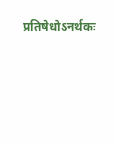प्रतिषेधोऽनर्थकः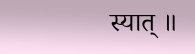स्यात् ॥